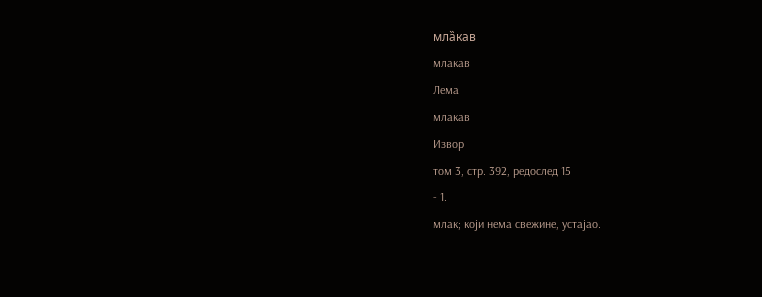мла̏кав
млакав
Лема
млакав
Извор
том 3, стр. 392, редослед 15
- 1.
млак; који нема свежине, устајао.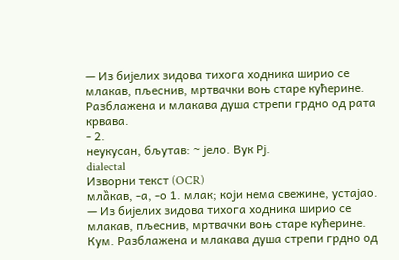— Из бијелих зидова тихога ходника ширио се млакав, пљеснив, мртвачки воњ старе кућерине.
Разблажена и млакава душа стрепи грдно од рата крвава.
- 2.
неукусан, бљутав: ~ јело. Вук Рј.
dialectal
Изворни текст (OCR)
мла̏кав, -а, -о 1. млак; који нема свежине, устајао. — Из бијелих зидова тихога ходника ширио се млакав, пљеснив, мртвачки воњ старе кућерине. Кум. Разблажена и млакава душа стрепи грдно од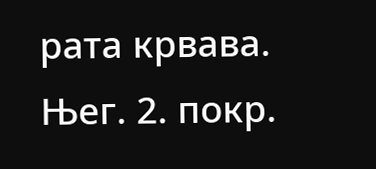рата крвава. Њег. 2. покр.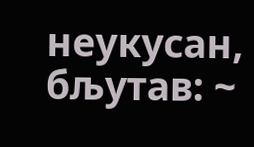неукусан, бљутав: ~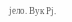јело. Вук Рј.